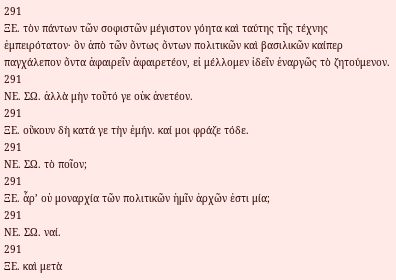291
ΞΕ. τὸν πάντων τῶν σοφιστῶν μέγιστον γόητα καὶ ταύτης τῆς τέχνης ἐμπειρότατον· ὃν ἀπὸ τῶν ὄντως ὄντων πολιτικῶν καὶ βασιλικῶν καίπερ παγχάλεπον ὄντα ἀφαιρεῖν ἀφαιρετέον, εἰ μέλλομεν ἰδεῖν ἐναργῶς τὸ ζητούμενον.
291
ΝΕ. ΣΩ. ἀλλὰ μὴν τοῦτό γε οὐκ ἀνετέον.
291
ΞΕ. οὔκουν δὴ κατά γε τὴν ἐμήν. καί μοι φράζε τόδε.
291
ΝΕ. ΣΩ. τὸ ποῖον;
291
ΞΕ. ἆρʼ οὐ μοναρχία τῶν πολιτικῶν ἡμῖν ἀρχῶν ἐστι μία;
291
ΝΕ. ΣΩ. ναί.
291
ΞΕ. καὶ μετὰ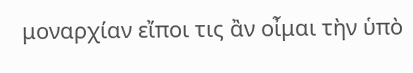μοναρχίαν εἴποι τις ἂν οἶμαι τὴν ὑπὸ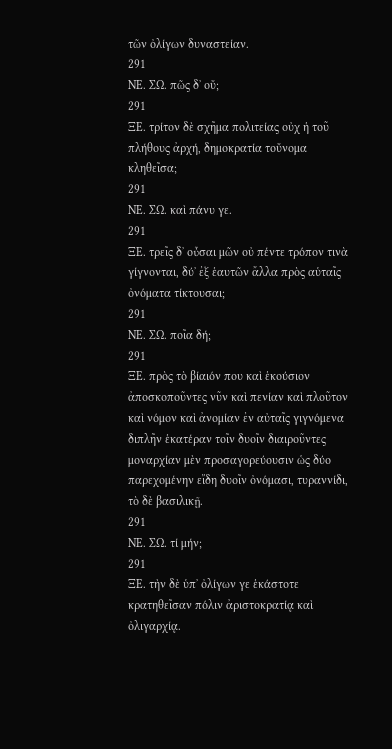τῶν ὀλίγων δυναστείαν.
291
ΝΕ. ΣΩ. πῶς δʼ οὔ;
291
ΞΕ. τρίτον δὲ σχῆμα πολιτείας οὐχ ἡ τοῦ πλήθους ἀρχή, δημοκρατία τοὔνομα κληθεῖσα;
291
ΝΕ. ΣΩ. καὶ πάνυ γε.
291
ΞΕ. τρεῖς δʼ οὖσαι μῶν οὐ πέντε τρόπον τινὰ γίγνονται, δύʼ ἐξ ἑαυτῶν ἄλλα πρὸς αὑταῖς ὀνόματα τίκτουσαι;
291
ΝΕ. ΣΩ. ποῖα δή;
291
ΞΕ. πρὸς τὸ βίαιόν που καὶ ἑκούσιον ἀποσκοποῦντες νῦν καὶ πενίαν καὶ πλοῦτον καὶ νόμον καὶ ἀνομίαν ἐν αὐταῖς γιγνόμενα διπλῆν ἑκατέραν τοῖν δυοῖν διαιροῦντες μοναρχίαν μὲν προσαγορεύουσιν ὡς δύο παρεχομένην εἴδη δυοῖν ὀνόμασι, τυραννίδι, τὸ δὲ βασιλικῇ.
291
ΝΕ. ΣΩ. τί μήν;
291
ΞΕ. τὴν δὲ ὑπʼ ὀλίγων γε ἑκάστοτε κρατηθεῖσαν πόλιν ἀριστοκρατίᾳ καὶ ὀλιγαρχίᾳ.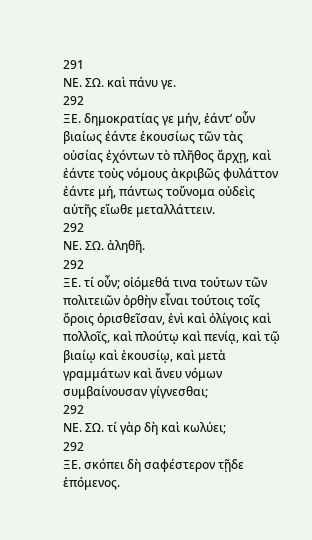291
ΝΕ. ΣΩ. καὶ πάνυ γε.
292
ΞΕ. δημοκρατίας γε μήν, ἐάντʼ οὖν βιαίως ἐάντε ἑκουσίως τῶν τὰς οὐσίας ἐχόντων τὸ πλῆθος ἄρχῃ, καὶ ἐάντε τοὺς νόμους ἀκριβῶς φυλάττον ἐάντε μή, πάντως τοὔνομα οὐδεὶς αὐτῆς εἴωθε μεταλλάττειν.
292
ΝΕ. ΣΩ. ἀληθῆ.
292
ΞΕ. τί οὖν; οἰόμεθά τινα τούτων τῶν πολιτειῶν ὀρθὴν εἶναι τούτοις τοῖς ὅροις ὁρισθεῖσαν, ἑνὶ καὶ ὀλίγοις καὶ πολλοῖς, καὶ πλούτῳ καὶ πενίᾳ, καὶ τῷ βιαίῳ καὶ ἑκουσίῳ, καὶ μετὰ γραμμάτων καὶ ἄνευ νόμων συμβαίνουσαν γίγνεσθαι;
292
ΝΕ. ΣΩ. τί γὰρ δὴ καὶ κωλύει;
292
ΞΕ. σκόπει δὴ σαφέστερον τῇδε ἑπόμενος.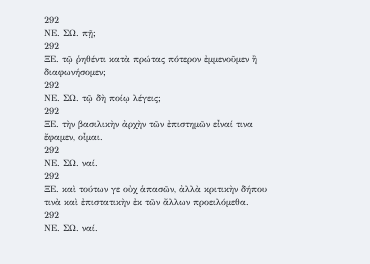292
ΝΕ. ΣΩ. πῇ;
292
ΞΕ. τῷ ῥηθέντι κατὰ πρώτας πότερον ἐμμενοῦμεν ἢ διαφωνήσομεν;
292
ΝΕ. ΣΩ. τῷ δὴ ποίῳ λέγεις;
292
ΞΕ. τὴν βασιλικὴν ἀρχὴν τῶν ἐπιστημῶν εἶναί τινα ἔφαμεν, οἶμαι.
292
ΝΕ. ΣΩ. ναί.
292
ΞΕ. καὶ τούτων γε οὐχ ἁπασῶν, ἀλλὰ κριτικὴν δήπου τινὰ καὶ ἐπιστατικὴν ἐκ τῶν ἄλλων προειλόμεθα.
292
ΝΕ. ΣΩ. ναί.